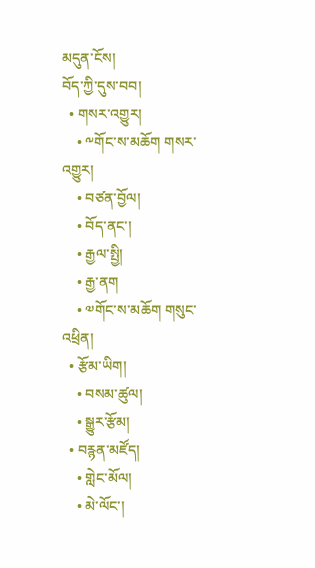མདུན་ངོས།
བོད་ཀྱི་དུས་བབ།
  • གསར་འགྱུར།
    • ༸གོང་ས་མཆོག གསར་འགྱུར།
    • བཙན་བྱོལ།
    • བོད་ནང་།
    • རྒྱལ་སྤྱི།
    • རྒྱ་ནག
    • ༧གོང་ས་མཆོག གསུང་འཕྲིན།
  • རྩོམ་ཡིག།
    • བསམ་ཚུལ།
    • སྒྱུར་རྩོམ།
  • བརྙན་མཛོད།
    • གླེང་མོལ།
    • མེ་ལོང་།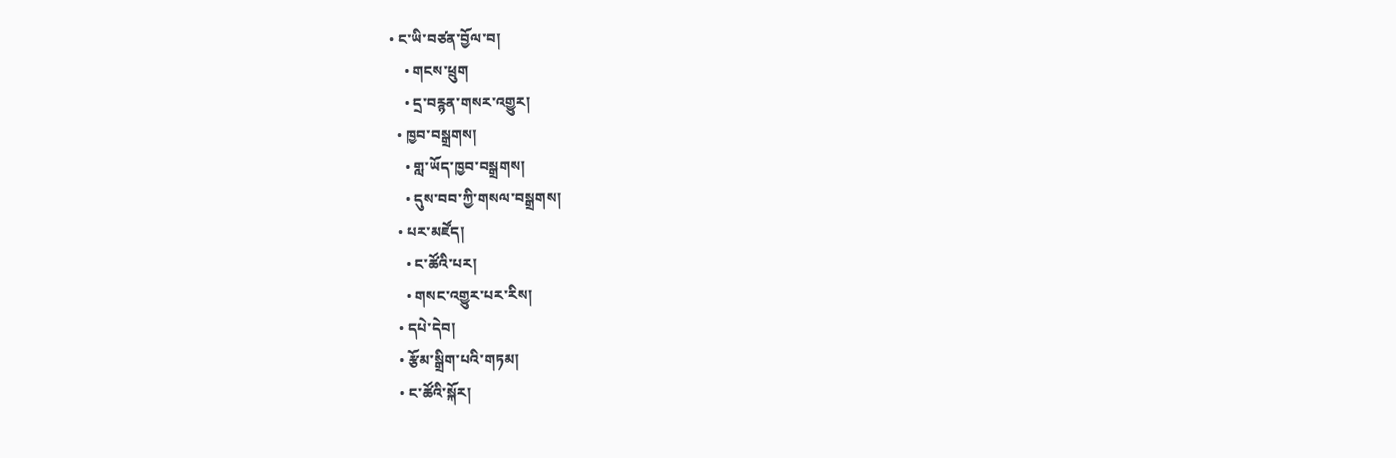• ང་ཡི་བཙན་བྱོལ་བ།
    • གངས་ཕྲུག
    • དྲ་བརྙན་གསར་འགྱུར།
  • ཁྱབ་བསྒྲགས།
    • གླ་ཡོད་ཁྱབ་བསྒྲགས།
    • དུས་བབ་ཀྱི་གསལ་བསྒྲགས།
  • པར་མཛོད།
    • ང་ཚོའི་པར།
    • གསང་འགྱུར་པར་རིས།
  • དཔེ་དེབ།
  • རྩོམ་སྒྲིག་པའི་གཏམ།
  • ང་ཚོའི་སྐོར།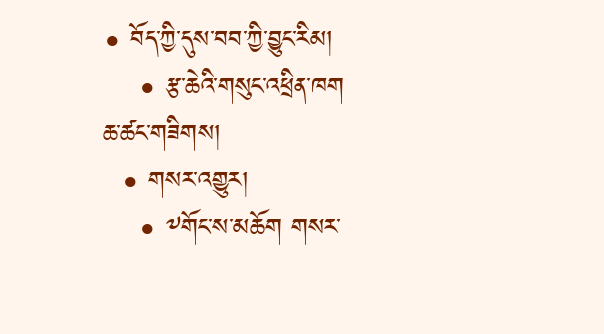• བོད་ཀྱི་དུས་བབ་ཀྱི་བྱུང་རིམ།
    • རྩ་ཆེའི་གསུང་འཕྲིན་ཁག
ཆ་ཚང་གཟིགས།
  • གསར་འགྱུར།
    • ༸གོང་ས་མཆོག གསར་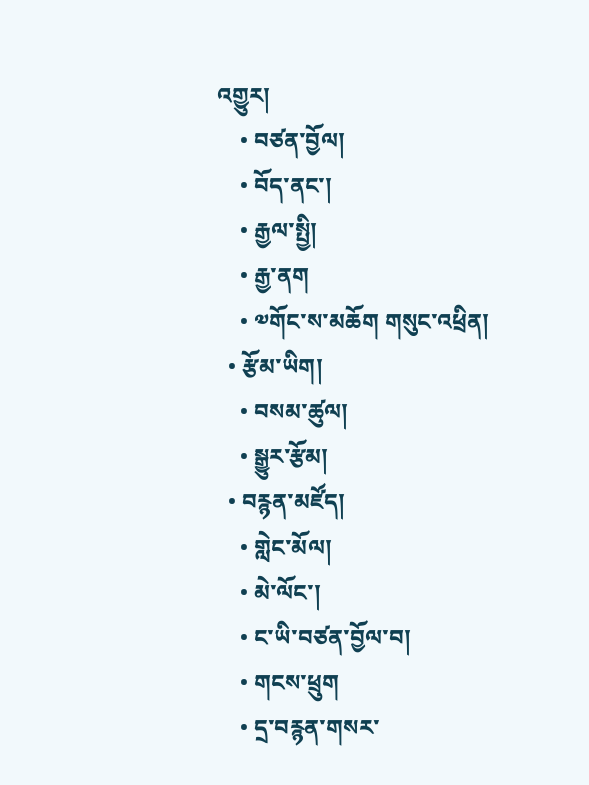འགྱུར།
    • བཙན་བྱོལ།
    • བོད་ནང་།
    • རྒྱལ་སྤྱི།
    • རྒྱ་ནག
    • ༧གོང་ས་མཆོག གསུང་འཕྲིན།
  • རྩོམ་ཡིག།
    • བསམ་ཚུལ།
    • སྒྱུར་རྩོམ།
  • བརྙན་མཛོད།
    • གླེང་མོལ།
    • མེ་ལོང་།
    • ང་ཡི་བཙན་བྱོལ་བ།
    • གངས་ཕྲུག
    • དྲ་བརྙན་གསར་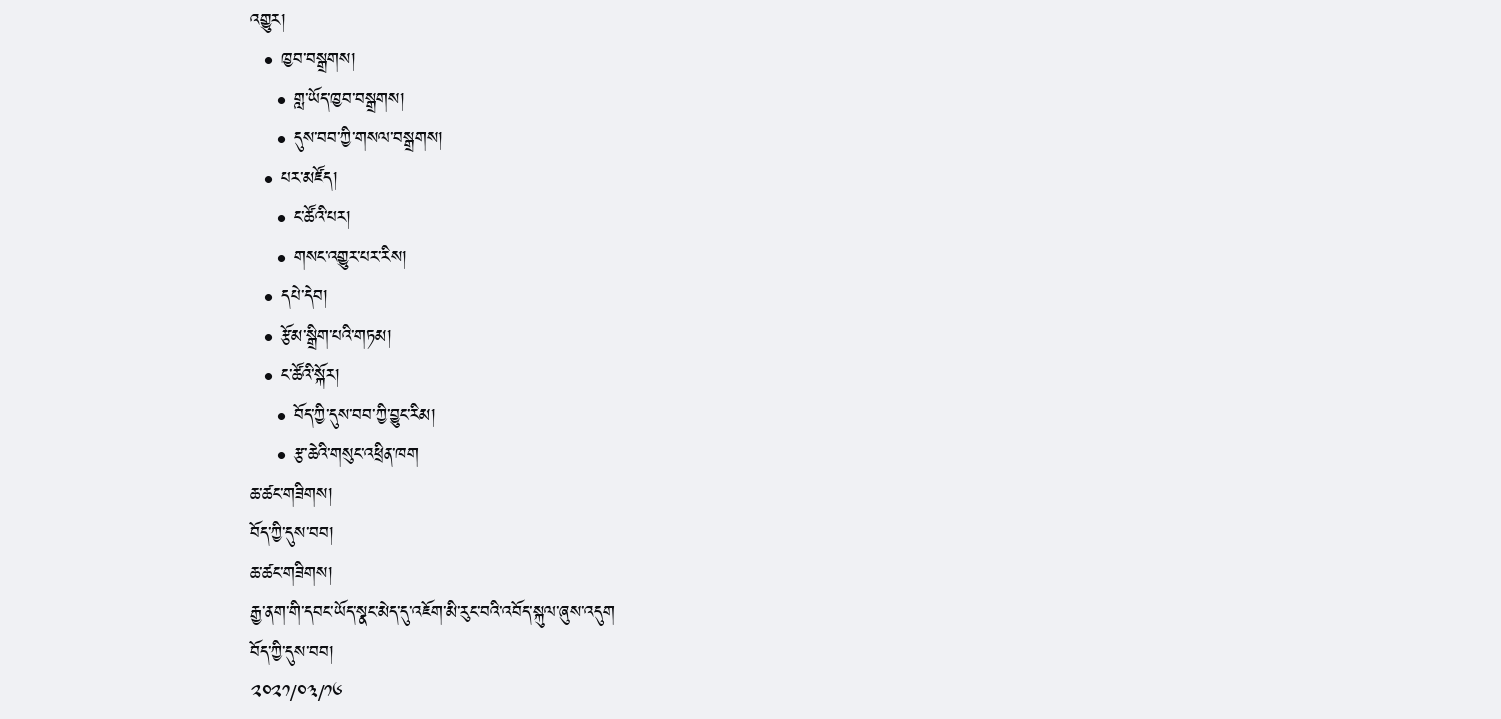འགྱུར།
  • ཁྱབ་བསྒྲགས།
    • གླ་ཡོད་ཁྱབ་བསྒྲགས།
    • དུས་བབ་ཀྱི་གསལ་བསྒྲགས།
  • པར་མཛོད།
    • ང་ཚོའི་པར།
    • གསང་འགྱུར་པར་རིས།
  • དཔེ་དེབ།
  • རྩོམ་སྒྲིག་པའི་གཏམ།
  • ང་ཚོའི་སྐོར།
    • བོད་ཀྱི་དུས་བབ་ཀྱི་བྱུང་རིམ།
    • རྩ་ཆེའི་གསུང་འཕྲིན་ཁག
ཆ་ཚང་གཟིགས།
བོད་ཀྱི་དུས་བབ།
ཆ་ཚང་གཟིགས།
རྒྱ་ནག་གི་དབང་ཡོད་སྣང་མེད་དུ་འཇོག་མི་རུང་བའི་འབོད་སྐུལ་ཞུས་འདུག
བོད་ཀྱི་དུས་བབ།
༢༠༢༡/༠༣/༡༦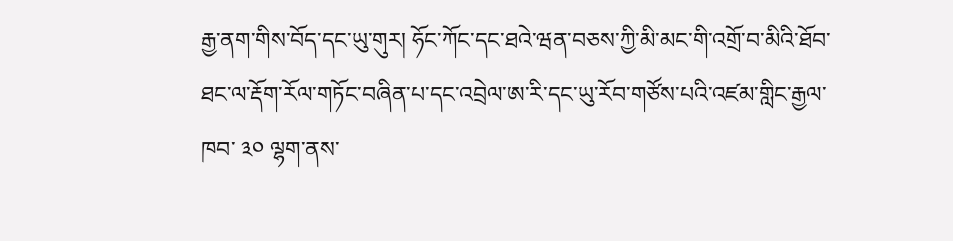རྒྱ་ནག་གིས་བོད་དང་ཡུ་གུར། ཧོང་ཀོང་དང་ཐའེ་ཝན་བཅས་ཀྱི་མི་མང་གི་འགྲོ་བ་མིའི་ཐོབ་ཐང་ལ་རྡོག་རོལ་གཏོང་བཞིན་པ་དང་འབྲེལ་ཨ་རི་དང་ཡུ་རོབ་གཙོས་པའི་འཛམ་གླིང་རྒྱལ་ཁབ་ ༣༠ ལྷག་ནས་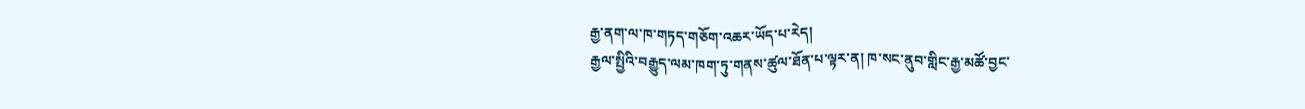རྒྱ་ནག་ལ་ཁ་གཏད་གཅོག་འཆར་ཡོད་པ་རེད།
རྒྱལ་སྤྱིའི་བརྒྱུད་ལམ་ཁག་ཏུ་གནས་ཚུལ་ཐོན་པ་ལྟར་ན། ཁ་སང་ནུབ་གླིང་རྒྱ་མཚོ་བྱང་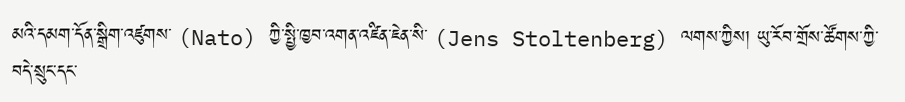མའི་དམག་དོན་སྒྲིག་འཛུགས་ (Nato) ཀྱི་སྤྱི་ཁྱབ་འགན་འཛིན་ཇེན་སི་ (Jens Stoltenberg) ལགས་ཀྱིས། ཡུ་རོབ་གྲོས་ཚོགས་ཀྱི་བདེ་སྲུང་དང་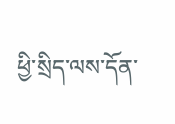ཕྱི་སྲིད་ལས་དོན་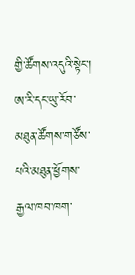གྱི་ཚོགས་འདུའི་སྟེང་། ཨ་རི་དང་ཡུ་རོབ་མཐུན་ཚོགས་གཙོས་པའི་མཐུན་ཕྱོགས་རྒྱལ་ཁབ་ཁག་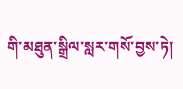གི་མཐུན་སྒྲིལ་སླར་གསོ་བྱས་ཏེ།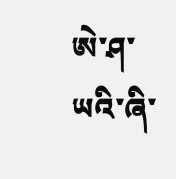ཨེ་ཤ་ཡའི་ཞི་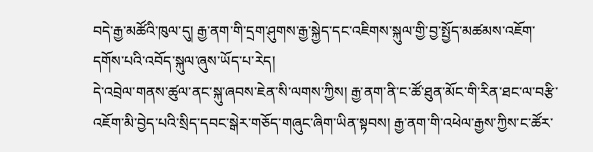བདེ་རྒྱ་མཚོའི་ཁུལ་དུ། རྒྱ་ནག་གི་དྲག་ཤུགས་རྒྱ་སྐྱེད་དང་འཇིགས་སྐུལ་གྱི་བྱ་སྤྱོད་མཚམས་འཇོག་དགོས་པའི་འབོད་སྐུལ་ཞུས་ཡོད་པ་རེད།
དེ་འབྲེལ་གནས་ཚུལ་ནང་སྐུ་ཞབས་ཇེན་སི་ལགས་ཀྱིས། རྒྱ་ནག་ནི་ང་ཚོ་ཐུན་མོང་གི་རིན་ཐང་ལ་བརྩི་འཇོག་མི་བྱེད་པའི་སྲིད་དབང་སྒེར་གཅོད་གཞུང་ཞིག་ཡིན་སྟབས། རྒྱ་ནག་གི་འཕེལ་རྒྱས་ཀྱིས་ང་ཚོར་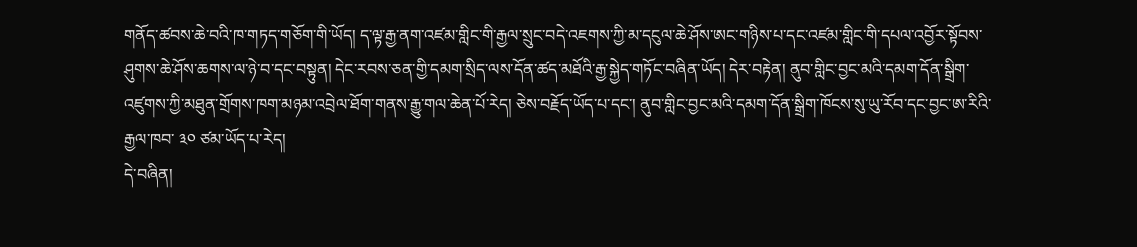གནོད་ཚབས་ཆེ་བའི་ཁ་གཏད་གཅོག་གི་ཡོད། ད་ལྟ་རྒྱ་ནག་འཛམ་གླིང་གི་རྒྱལ་སྲུང་བདེ་འཇགས་ཀྱི་མ་དངུལ་ཆེ་ཤོས་ཨང་གཉིས་པ་དང་འཛམ་གླིང་གི་དཔལ་འབྱོར་སྟོབས་ཤུགས་ཆེ་ཤོས་ཆགས་ལ་ཉེ་བ་དང་བསྟུན། དེང་རབས་ཅན་གྱི་དམག་སྲིད་ལས་དོན་ཚད་མཐོའི་རྒྱ་སྐྱེད་གཏོང་བཞིན་ཡོད། དེར་བརྟེན། ནུབ་གླིང་བྱང་མའི་དམག་དོན་སྒྲིག་འཛུགས་ཀྱི་མཐུན་གྲོགས་ཁག་མཉམ་འབྲེལ་ཐོག་གནས་རྒྱུ་གལ་ཆེན་པོ་རེད། ཅེས་བརྗོད་ཡོད་པ་དང་། ནུབ་གླིང་བྱང་མའི་དམག་དོན་སྒྲིག་ཁོངས་སུ་ཡུ་རོབ་དང་བྱང་ཨ་རིའི་རྒྱལ་ཁབ་ ༣༠ ཙམ་ཡོད་པ་རེད།
དེ་བཞིན།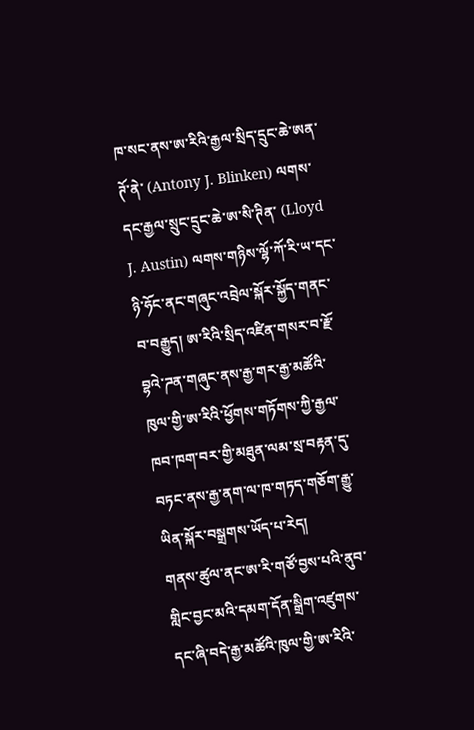ཁ་སང་ནས་ཨ་རིའི་རྒྱལ་སྲིད་དྲུང་ཆེ་ཨན་ཊོ་ནེ་ (Antony J. Blinken) ལགས་དང་རྒྱལ་སྲུང་དྲུང་ཆེ་ཨ་སི་ཊིན་ (Lloyd J. Austin) ལགས་གཉིས་ལྷོ་ཀོ་རི་ཡ་དང་ཉི་ཧོང་ནང་གཞུང་འབྲེལ་སྐོར་སྐྱོད་གནང་བ་བརྒྱུད། ཨ་རིའི་སྲིད་འཛིན་གསར་བ་རྗོ་བྷའེ་ཌན་གཞུང་ནས་རྒྱ་གར་རྒྱ་མཚོའི་ཁུལ་གྱི་ཨ་རིའི་ཕྱོགས་གཏོགས་ཀྱི་རྒྱལ་ཁབ་ཁག་བར་གྱི་མཐུན་ལམ་སྲ་བརྟན་དུ་བཏང་ནས་རྒྱ་ནག་ལ་ཁ་གཏད་གཅོག་རྒྱུ་ཡིན་སྐོར་བསྒྲགས་ཡོད་པ་རེད།
གནས་ཚུལ་ནང་ཨ་རི་གཙོ་བྱས་པའི་ནུབ་གླིང་བྱང་མའི་དམག་དོན་སྒྲིག་འཛུགས་དང་ཞི་བདེ་རྒྱ་མཚོའི་ཁུལ་གྱི་ཨ་རིའི་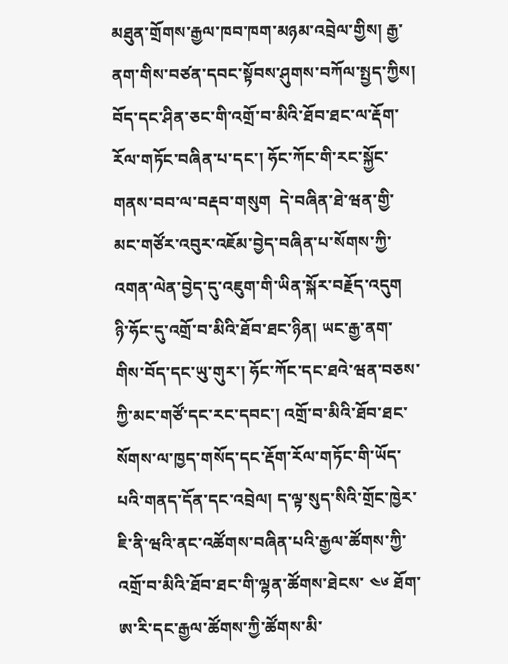མཐུན་གྲོགས་རྒྱལ་ཁབ་ཁག་མཉམ་འབྲེལ་གྱིས། རྒྱ་ནག་གིས་བཙན་དབང་སྟོབས་ཤུགས་བཀོལ་སྤྱད་ཀྱིས། བོད་དང་ཤིན་ཅང་གི་འགྲོ་བ་མིའི་ཐོབ་ཐང་ལ་རྡོག་རོལ་གཏོང་བཞིན་པ་དང་། ཧོང་ཀོང་གི་རང་སྐྱོང་གནས་བབ་ལ་བརྡབ་གསུག  དེ་བཞིན་ཐེ་ཝན་གྱི་མང་གཙོར་འབུར་འཇོམ་བྱེད་བཞིན་པ་སོགས་ཀྱི་འགན་ལེན་བྱེད་དུ་འཇུག་གི་ཡིན་སྐོར་བརྗོད་འདུག
ཉི་ཧོང་དུ་འགྲོ་བ་མིའི་ཐོབ་ཐང་ཉིན། ཡང་རྒྱ་ནག་གིས་བོད་དང་ཡུ་གུར་། ཧོང་ཀོང་དང་ཐའེ་ཝན་བཅས་ཀྱི་མང་གཙོ་དང་རང་དབང་། འགྲོ་བ་མིའི་ཐོབ་ཐང་སོགས་ལ་ཁྱད་གསོད་དང་རྡོག་རོལ་གཏོང་གི་ཡོད་པའི་གནད་དོན་དང་འབྲེལ། ད་ལྟ་སུད་སིའི་གྲོང་ཁྱེར་ཇི་ནི་ཝའི་ནང་འཚོགས་བཞིན་པའི་རྒྱལ་ཚོགས་ཀྱི་འགྲོ་བ་མིའི་ཐོབ་ཐང་གི་ལྷན་ཚོགས་ཐེངས་ ༤༦ ཐོག་ཨ་རི་དང་རྒྱལ་ཚོགས་ཀྱི་ཚོགས་མི་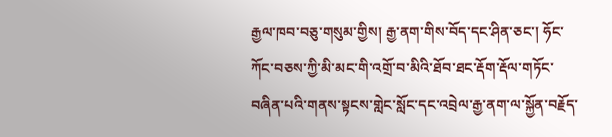རྒྱལ་ཁབ་བཅུ་གསུམ་གྱིས། རྒྱ་ནག་གིས་བོད་དང་ཤིན་ཅང་། ཧོང་ཀོང་བཅས་ཀྱི་མི་མང་གི་འགྲོ་བ་མིའི་ཐོབ་ཐང་རྡོག་རྡོལ་གཏོང་བཞིན་པའི་གནས་སྟངས་གླེང་སློང་དང་འབྲེལ་རྒྱ་ནག་ལ་སྐྱོན་བརྗོད་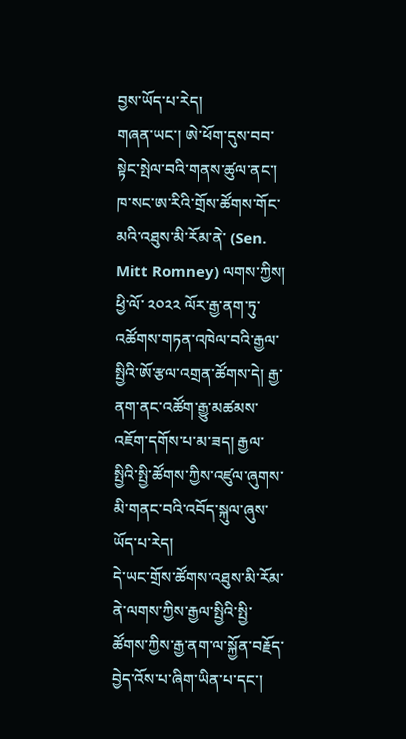བྱས་ཡོད་པ་རེད།
གཞན་ཡང་། ཨེ་ཕོག་དུས་བབ་སྟེང་སྤེལ་བའི་གནས་ཚུལ་ནང་། ཁ་སང་ཨ་རིའི་གྲོས་ཚོགས་གོང་མའི་འཐུས་མི་རོམ་ནེ་ (Sen. Mitt Romney) ལགས་ཀྱིས། ཕྱི་ལོ་ ༢༠༢༢ ལོར་རྒྱ་ནག་ཏུ་འཚོགས་གཏན་འཁེལ་བའི་རྒྱལ་སྤྱིའི་ཨོ་རྩལ་འགྲན་ཚོགས་དེ། རྒྱ་ནག་ནང་འཚོག་རྒྱུ་མཚམས་འཇོག་དགོས་པ་མ་ཟད། རྒྱལ་སྤྱིའི་སྤྱི་ཚོགས་ཀྱིས་འཛུལ་ཞུགས་མི་གནང་བའི་འབོད་སྐུལ་ཞུས་ཡོད་པ་རེད།
དེ་ཡང་གྲོས་ཚོགས་འཐུས་མི་རོམ་ནེ་ལགས་ཀྱིས་རྒྱལ་སྤྱིའི་སྤྱི་ཚོགས་ཀྱིས་རྒྱ་ནག་ལ་སྐྱོན་བརྗོད་བྱེད་འོས་པ་ཞིག་ཡིན་པ་དང་།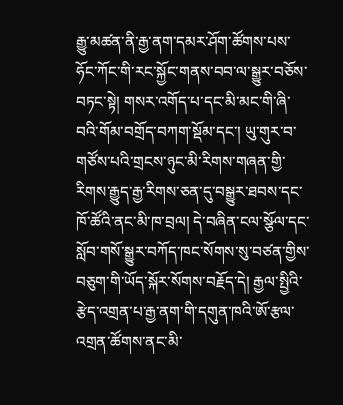རྒྱུ་མཚན་ནི་རྒྱ་ནག་དམར་ཤོག་ཚོགས་པས་ཧོང་ཀོང་གི་རང་སྐྱོང་གནས་བབ་ལ་སྒྱུར་བཅོས་བཏང་སྟེ། གསར་འགོད་པ་དང་མི་མང་གི་ཞི་བའི་གོམ་བགྲོད་བཀག་སྡོམ་དང་། ཡུ་གུར་བ་གཙོས་པའི་གྲངས་ཉུང་མི་རིགས་གཞན་གྱི་རིགས་རྒྱུད་རྒྱ་རིགས་ཅན་དུ་བསྒྱུར་ཐབས་དང་ཁོ་ཚོའི་ནང་མི་ཁ་བྲལ། དེ་བཞིན་ངལ་སྩོལ་དང་སློབ་གསོ་སྒྱུར་བཀོད་ཁང་སོགས་སུ་བཙན་གྱིས་བཅུག་གི་ཡོད་སྐོར་སོགས་བརྗོད་དེ། རྒྱལ་སྤྱིའི་རྩེད་འགྲན་པ་རྒྱ་ནག་གི་དགུན་ཁའི་ཨོ་རྩལ་འགྲན་ཚོགས་ནང་མི་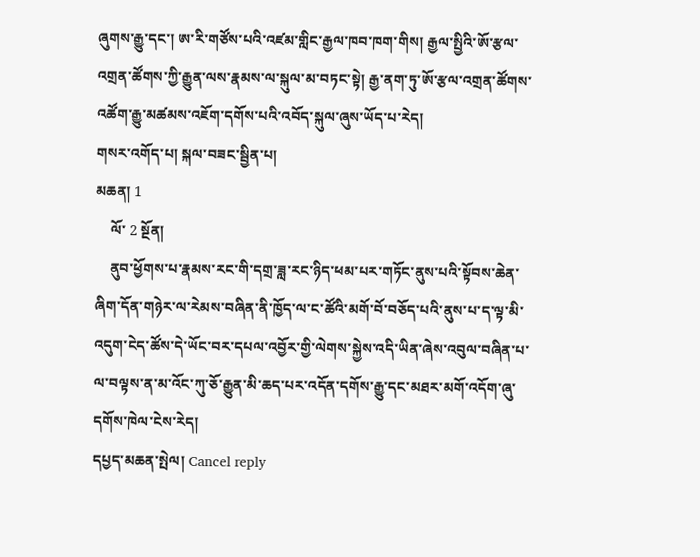ཞུགས་རྒྱུ་དང་། ཨ་རི་གཙོས་པའི་འཛམ་གླིང་རྒྱལ་ཁབ་ཁག་གིས། རྒྱལ་སྤྱིའི་ཨོ་རྩལ་འགྲན་ཚོགས་ཀྱི་རྒྱུན་ལས་རྣམས་ལ་སྐུལ་མ་བཏང་སྟེ། རྒྱ་ནག་ཏུ་ཨོ་རྩལ་འགྲན་ཚོགས་འཚོག་རྒྱུ་མཚམས་འཇོག་དགོས་པའི་འབོད་སྐུལ་ཞུས་ཡོད་པ་རེད།
གསར་འགོད་པ། སྐལ་བཟང་སྦྱིན་པ།
མཆན། 1
    ལོ་ 2 སྔོན།
    ནུབ་ཕྱོགས་པ་རྣམས་རང་གི་དགྲ་ཟླ་རང་ཉིད་ཕམ་པར་གཏོང་ནུས་པའི་སྟོབས་ཆེན་ཞིག་དོན་གཉེར་ལ་རེམས་བཞིན་ནི་ཁྱོད་ལ་ང་ཚོའི་མགོ་བོ་བཅོད་པའི་ནུས་པ་ད་ལྟ་མི་འདུག་ངེད་ཚོས་དེ་ཡོང་བར་དཔལ་འབྱོར་གྱི་ལེགས་སྐྱེས་འདི་ཡིན་ཞེས་འབུལ་བཞིན་པ་ལ་བལྟས་ན་མ་འོང་ཀུ་ཅོ་རྒྱུན་མི་ཆད་པར་འདོན་དགོས་རྒྱུ་དང་མཐར་མགོ་འདོག་ཞུ་དགོས་ཁེལ་ངེས་རེད།
དཔྱད་མཆན་སྤེལ། Cancel reply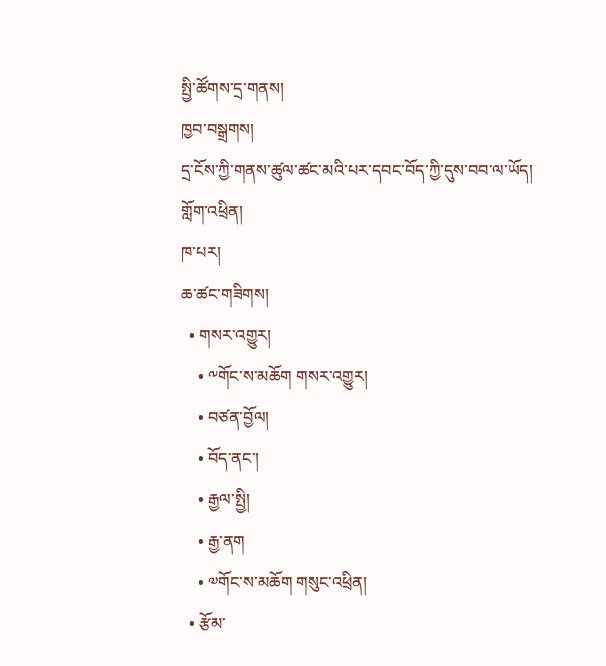སྤྱི་ཚོགས་དྲ་གནས།
ཁྱབ་བསྒྲགས།
དྲ་ངོས་ཀྱི་གནས་ཚུལ་ཚང་མའི་པར་དབང་བོད་ཀྱི་དུས་བབ་ལ་ཡོད།
གློག་འཕྲིན།
ཁ་པར།
ཆ་ཚང་གཟིགས།
  • གསར་འགྱུར།
    • ༸གོང་ས་མཆོག གསར་འགྱུར།
    • བཙན་བྱོལ།
    • བོད་ནང་།
    • རྒྱལ་སྤྱི།
    • རྒྱ་ནག
    • ༧གོང་ས་མཆོག གསུང་འཕྲིན།
  • རྩོམ་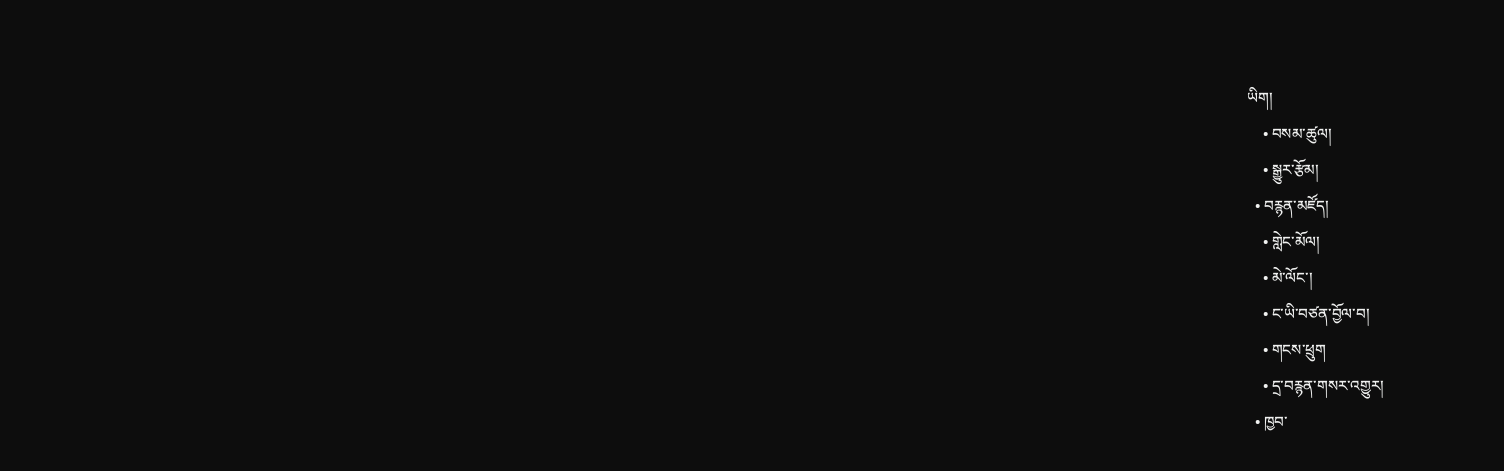ཡིག།
    • བསམ་ཚུལ།
    • སྒྱུར་རྩོམ།
  • བརྙན་མཛོད།
    • གླེང་མོལ།
    • མེ་ལོང་།
    • ང་ཡི་བཙན་བྱོལ་བ།
    • གངས་ཕྲུག
    • དྲ་བརྙན་གསར་འགྱུར།
  • ཁྱབ་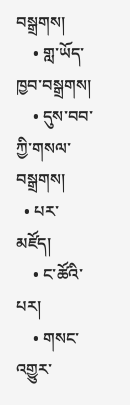བསྒྲགས།
    • གླ་ཡོད་ཁྱབ་བསྒྲགས།
    • དུས་བབ་ཀྱི་གསལ་བསྒྲགས།
  • པར་མཛོད།
    • ང་ཚོའི་པར།
    • གསང་འགྱུར་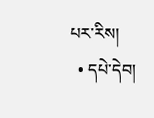པར་རིས།
  • དཔེ་དེབ།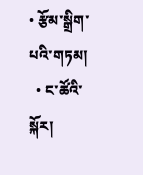• རྩོམ་སྒྲིག་པའི་གཏམ།
  • ང་ཚོའི་སྐོར།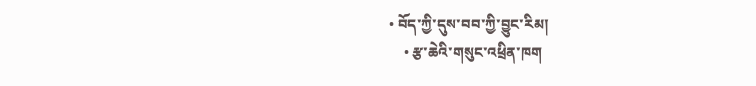• བོད་ཀྱི་དུས་བབ་ཀྱི་བྱུང་རིམ།
    • རྩ་ཆེའི་གསུང་འཕྲིན་ཁག